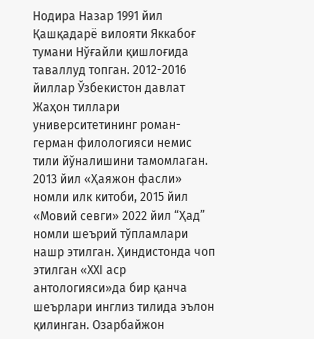Нодира Назар 1991 йил Қашқадарё вилояти Яккабоғ тумани Нўғайли қишлоғида таваллуд топган. 2012-2016 йиллар Ўзбекистон давлат Жаҳон тиллари университетининг роман-герман филологияси немис тили йўналишини тамомлаган.
2013 йил «Ҳаяжон фасли» номли илк китоби, 2015 йил «Мовий севги» 2022 йил “Ҳад” номли шеърий тўпламлари нашр этилган. Ҳиндистонда чоп этилган «ХХI аср антологияси»да бир қанча шеърлари инглиз тилида эълон қилинган. Озарбайжон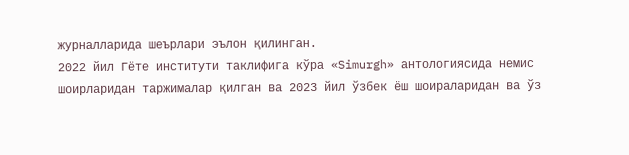журналларида шеърлари эълон қилинган.
2022 йил Гёте институти таклифига кўра «Simurgh» антологиясида немис шоирларидан таржималар қилган ва 2023 йил ўзбек ёш шоираларидан ва ўз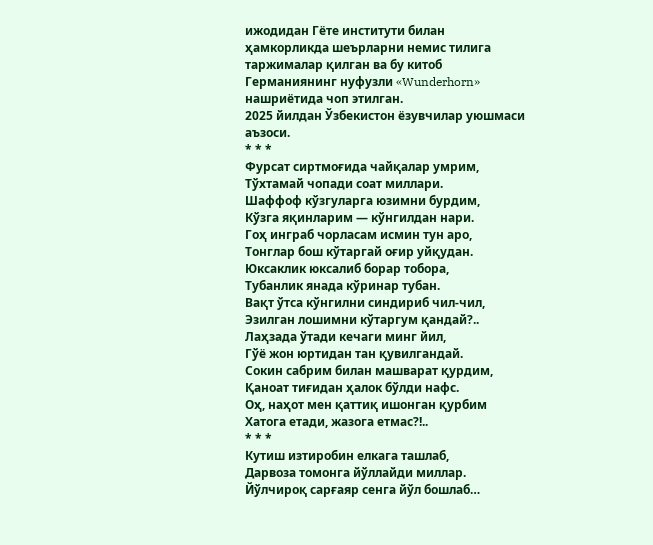ижодидан Гёте институти билан ҳамкорликда шеърларни немис тилига таржималар қилган ва бу китоб Германиянинг нуфузли «Wunderhorn» нашриётида чоп этилган.
2025 йилдан Ўзбекистон ёзувчилар уюшмаси аъзоси.
* * *
Фурсат сиртмоғида чайқалар умрим,
Тўхтамай чопади соат миллари.
Шаффоф кўзгуларга юзимни бурдим,
Кўзга яқинларим — кўнгилдан нари.
Гоҳ инграб чорласам исмин тун аро,
Тонглар бош кўтаргай оғир уйқудан.
Юксаклик юксалиб борар тобора,
Тубанлик янада кўринар тубан.
Вақт ўтса кўнгилни синдириб чил-чил,
Эзилган лошимни кўтаргум қандай?..
Лаҳзада ўтади кечаги минг йил,
Гўё жон юртидан тан қувилгандай.
Сокин сабрим билан машварат қурдим,
Қаноат тиғидан ҳалок бўлди нафс.
Оҳ, наҳот мен қаттиқ ишонган қурбим
Хатога етади, жазога етмас?!..
* * *
Кутиш изтиробин елкага ташлаб,
Дарвоза томонга йўллайди миллар.
Йўлчироқ сарғаяр сенга йўл бошлаб…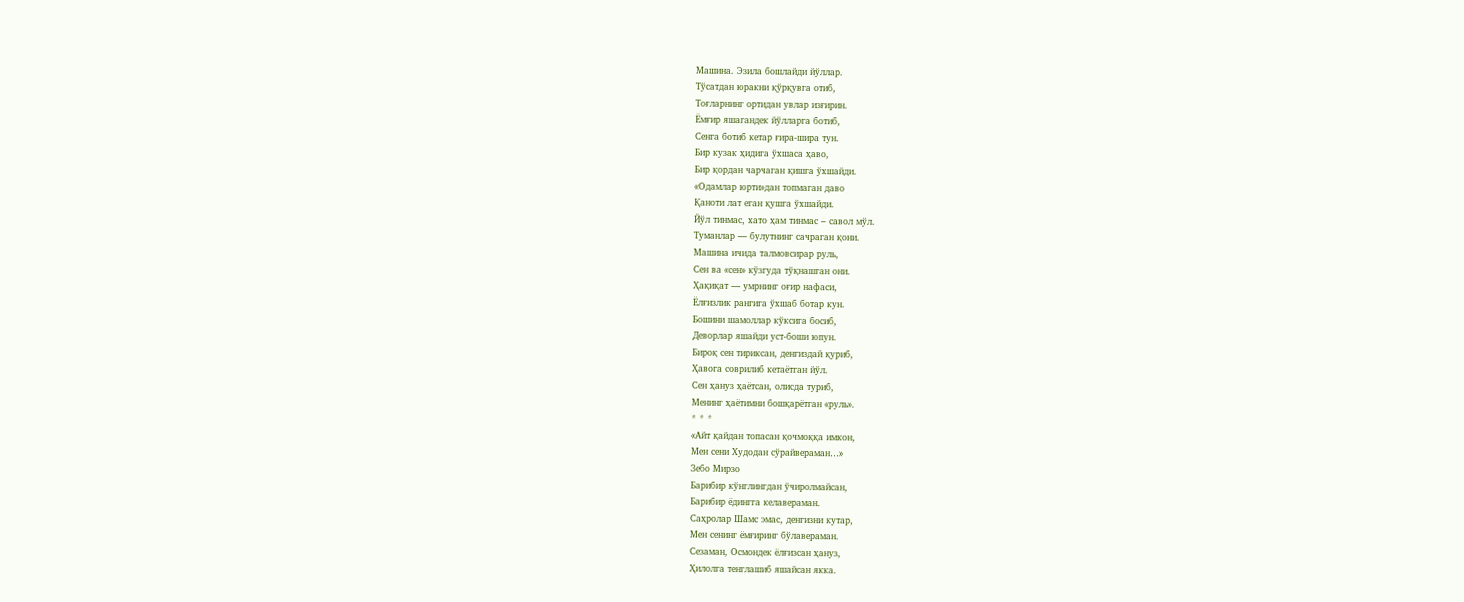Машина. Эзила бошлайди йўллар.
Тўсатдан юракни қўрқувга отиб,
Тоғларнинг ортидан увлар изғирин.
Ёмғир яшагандек йўлларга ботиб,
Сенга ботиб кетар ғира-шира тун.
Бир кузак ҳидига ўхшаса ҳаво,
Бир қордан чарчаган қишга ўхшайди.
«Одамлар юрти»дан топмаган даво
Қаноти лат еган қушга ўхшайди.
Йўл тинмас, хато ҳам тинмас – савол мўл.
Туманлар — булутнинг сачраган қони.
Машина ичида талмовсирар руль,
Сен ва «сен» кўзгуда тўқнашган они.
Ҳақиқат — умрнинг оғир нафаси,
Ёлғизлик рангига ўхшаб ботар кун.
Бошини шамоллар кўксига босиб,
Деворлар яшайди уст-боши юпун.
Бироқ сен тириксан, денгиздай қуриб,
Ҳавога соврилиб кетаётган йўл.
Сен ҳануз ҳаётсан, олисда туриб,
Менинг ҳаётимни бошқарётган «руль».
* * *
«Айт қайдан топасан қочмоққа имкон,
Мен сени Худодан сўрайвераман…»
Зебо Мирзо
Барибир кўнглингдан ўчиролмайсан,
Барибир ёдингга келавераман.
Саҳролар Шамс эмас, денгизни кутар,
Мен сенинг ёмғиринг бўлавераман.
Сезаман, Осмондек ёлғизсан ҳануз,
Ҳилолга тенглашиб яшайсан якка.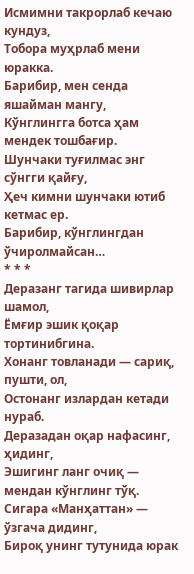Исмимни такрорлаб кечаю кундуз,
Тобора муҳрлаб мени юракка.
Барибир, мен сенда яшайман мангу,
Кўнглингга ботса ҳам мендек тошбағир.
Шунчаки туғилмас энг сўнгги қайғу,
Ҳеч кимни шунчаки ютиб кетмас ер.
Барибир, кўнглингдан ўчиролмайсан…
* * *
Деразанг тагида шивирлар шамол,
Ёмғир эшик қоқар тортинибгина.
Хонанг товланади — сариқ, пушти, ол,
Остонанг излардан кетади нураб.
Деразадан оқар нафасинг, ҳидинг,
Эшигинг ланг очиқ — мендан кўнглинг тўқ.
Сигара «Манҳаттан» — ўзгача дидинг,
Бироқ унинг тутунида юрак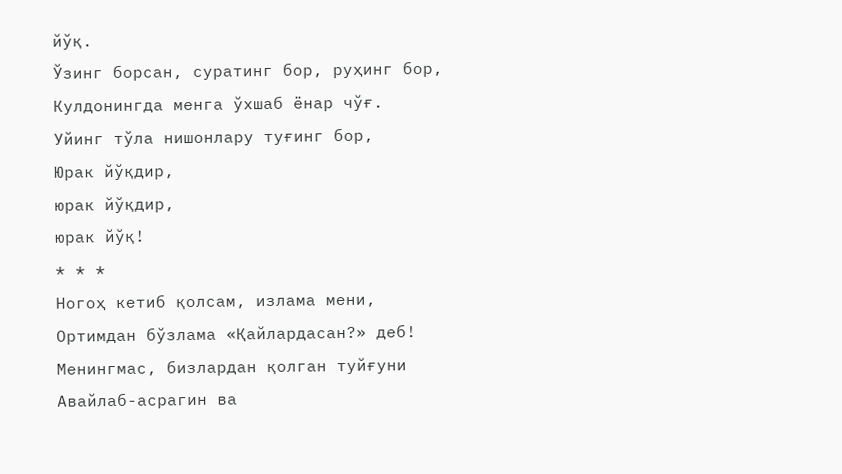йўқ.
Ўзинг борсан, суратинг бор, руҳинг бор,
Кулдонингда менга ўхшаб ёнар чўғ.
Уйинг тўла нишонлару туғинг бор,
Юрак йўқдир,
юрак йўқдир,
юрак йўқ!
* * *
Ногоҳ кетиб қолсам, излама мени,
Ортимдан бўзлама «Қайлардасан?» деб!
Менингмас, бизлардан қолган туйғуни
Авайлаб-асрагин ва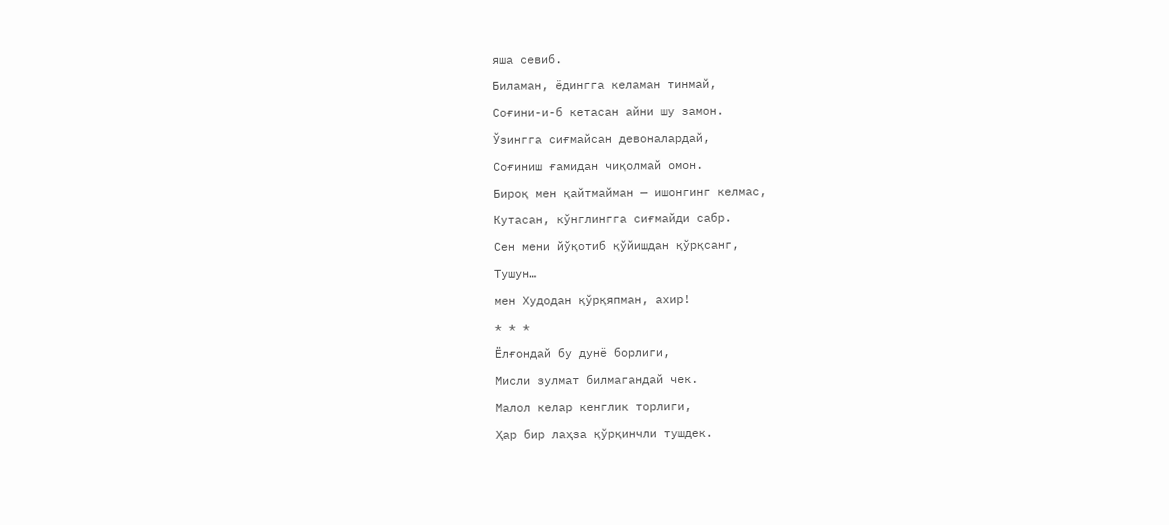яша севиб.
Биламан, ёдингга келаман тинмай,
Соғини-и-б кетасан айни шу замон.
Ўзингга сиғмайсан девоналардай,
Соғиниш ғамидан чиқолмай омон.
Бироқ мен қайтмайман — ишонгинг келмас,
Кутасан, кўнглингга сиғмайди сабр.
Сен мени йўқотиб қўйишдан қўрқсанг,
Тушун…
мен Худодан қўрқяпман, ахир!
* * *
Ёлғондай бу дунё борлиги,
Мисли зулмат билмагандай чек.
Малол келар кенглик торлиги,
Ҳар бир лаҳза қўрқинчли тушдек.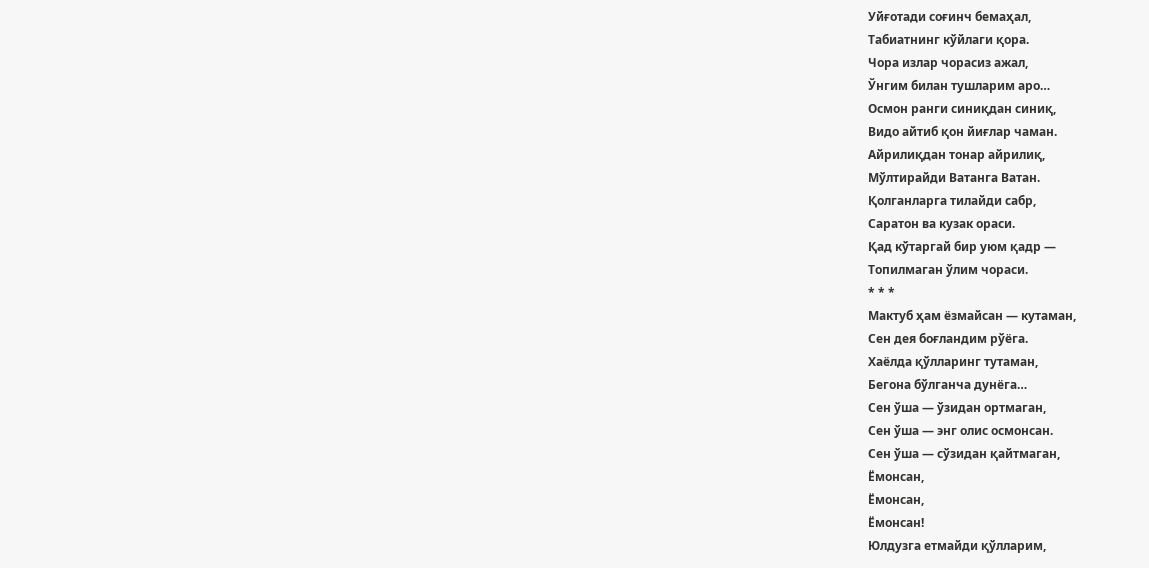Уйғотади соғинч бемаҳал,
Табиатнинг кўйлаги қора.
Чора излар чорасиз ажал,
Ўнгим билан тушларим аро…
Осмон ранги синиқдан синиқ,
Видо айтиб қон йиғлар чаман.
Айрилиқдан тонар айрилиқ,
Мўлтирайди Ватанга Ватан.
Қолганларга тилайди сабр,
Саратон ва кузак ораси.
Қад кўтаргай бир уюм қадр —
Топилмаган ўлим чораси.
* * *
Мактуб ҳам ёзмайсан — кутаман,
Сен дея боғландим рўёга.
Хаёлда қўлларинг тутаман,
Бегона бўлганча дунёга…
Сен ўша — ўзидан ортмаган,
Сен ўша — энг олис осмонсан.
Сен ўша — сўзидан қайтмаган,
Ёмонсан,
Ёмонсан,
Ёмонсан!
Юлдузга етмайди қўлларим,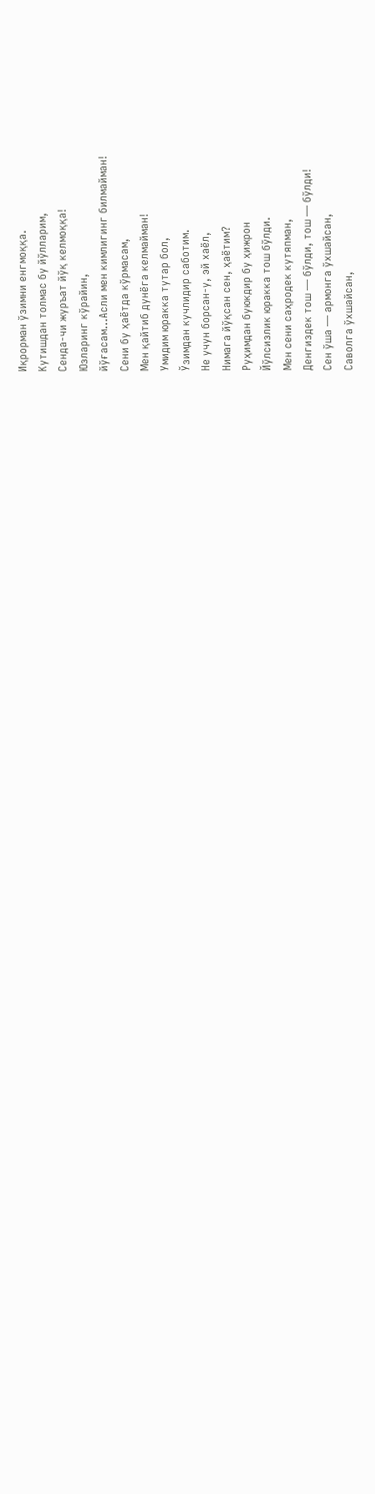Иқрорман ўзимни енгмоққа.
Кутишдан толмас бу йўлларим,
Сенда-чи журъат йўқ келмоққа!
Юзларинг кўрайин,
йўғасам…Асли мен кимлигинг билмайман!
Сени бу ҳаётда кўрмасам,
Мен қайтиб дунёга келмайман!
Умидим юракка тутар бол,
Ўзимдан кучлидир саботим.
Не учун борсан-у, эй хаёл,
Нимага йўқсан сен, ҳаётим?
Руҳимдан буюкдир бу ҳижрон
Йўлсизлик юракка тош бўлди.
Мен сени саҳродек кутяпман,
Денгиздек тош — бўлди, тош — бўлди!
Сен ўша — армонга ўхшайсан,
Саволга ўхшайсан,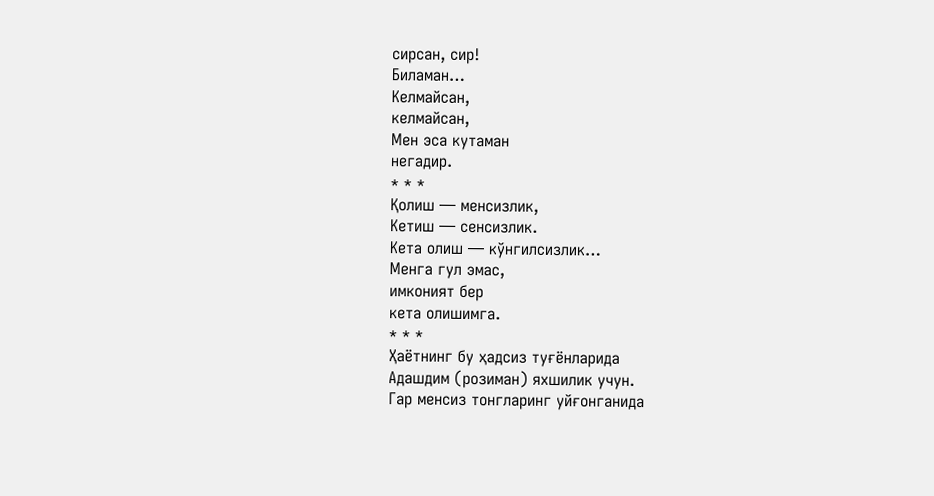сирсан, сир!
Биламан…
Келмайсан,
келмайсан,
Мен эса кутаман
негадир.
* * *
Қолиш — менсизлик,
Кетиш — сенсизлик.
Кета олиш — кўнгилсизлик…
Менга гул эмас,
имконият бер
кета олишимга.
* * *
Ҳаётнинг бу ҳадсиз туғёнларида
Адашдим (розиман) яхшилик учун.
Гар менсиз тонгларинг уйғонганида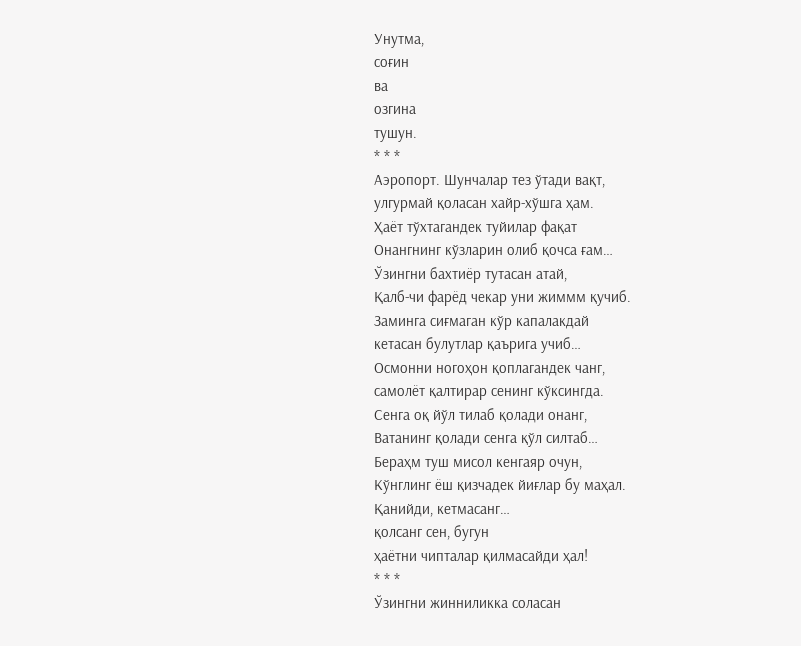Унутма,
соғин
ва
озгина
тушун.
* * *
Аэропорт. Шунчалар тез ўтади вақт,
улгурмай қоласан хайр-хўшга ҳам.
Ҳаёт тўхтагандек туйилар фақат
Онангнинг кўзларин олиб қочса ғам…
Ўзингни бахтиёр тутасан атай,
Қалб-чи фарёд чекар уни жиммм қучиб.
Заминга сиғмаган кўр капалакдай
кетасан булутлар қаърига учиб…
Осмонни ногоҳон қоплагандек чанг,
самолёт қалтирар сенинг кўксингда.
Сенга оқ йўл тилаб қолади онанг,
Ватанинг қолади сенга қўл силтаб…
Бераҳм туш мисол кенгаяр очун,
Кўнглинг ёш қизчадек йиғлар бу маҳал.
Қанийди, кетмасанг…
қолсанг сен, бугун
ҳаётни чипталар қилмасайди ҳал!
* * *
Ўзингни жинниликка соласан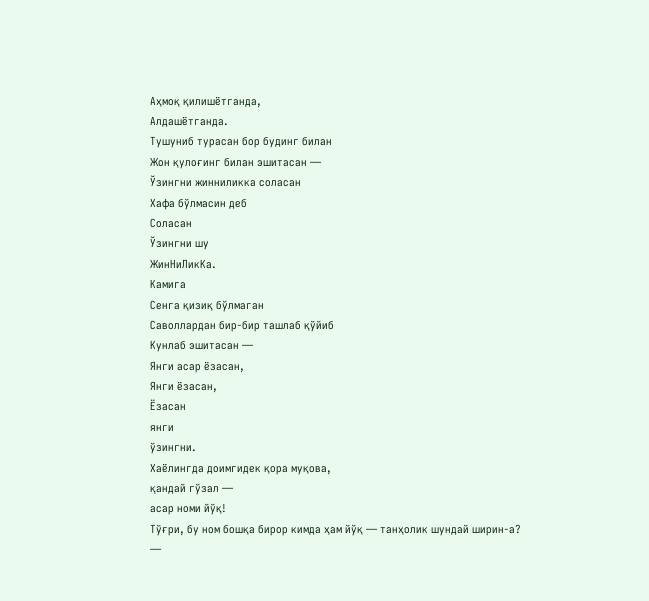Аҳмоқ қилишётганда,
Алдашётганда.
Тушуниб турасан бор будинг билан
Жон қулоғинг билан эшитасан —
Ўзингни жинниликка соласан
Хафа бўлмасин деб
Соласан
Ўзингни шу
ЖинНиЛикКа.
Камига
Сенга қизиқ бўлмаган
Саволлардан бир-бир ташлаб қўйиб
Кунлаб эшитасан —
Янги асар ёзасан,
Янги ёзасан,
Ёзасан
янги
ўзингни.
Хаёлингда доимгидек қора муқова,
қандай гўзал —
асар номи йўқ!
Тўғри, бу ном бошқа бирор кимда ҳам йўқ — танҳолик шундай ширин-а? —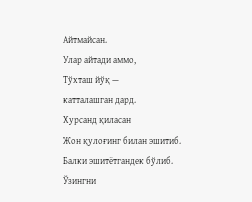Айтмайсан.
Улар айтади аммо,
Тўхташ йўқ —
катталашган дард.
Хурсанд қиласан
Жон қулоғинг билан эшитиб.
Балки эшитётгандек бўлиб.
Ўзингни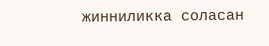жинниликка соласан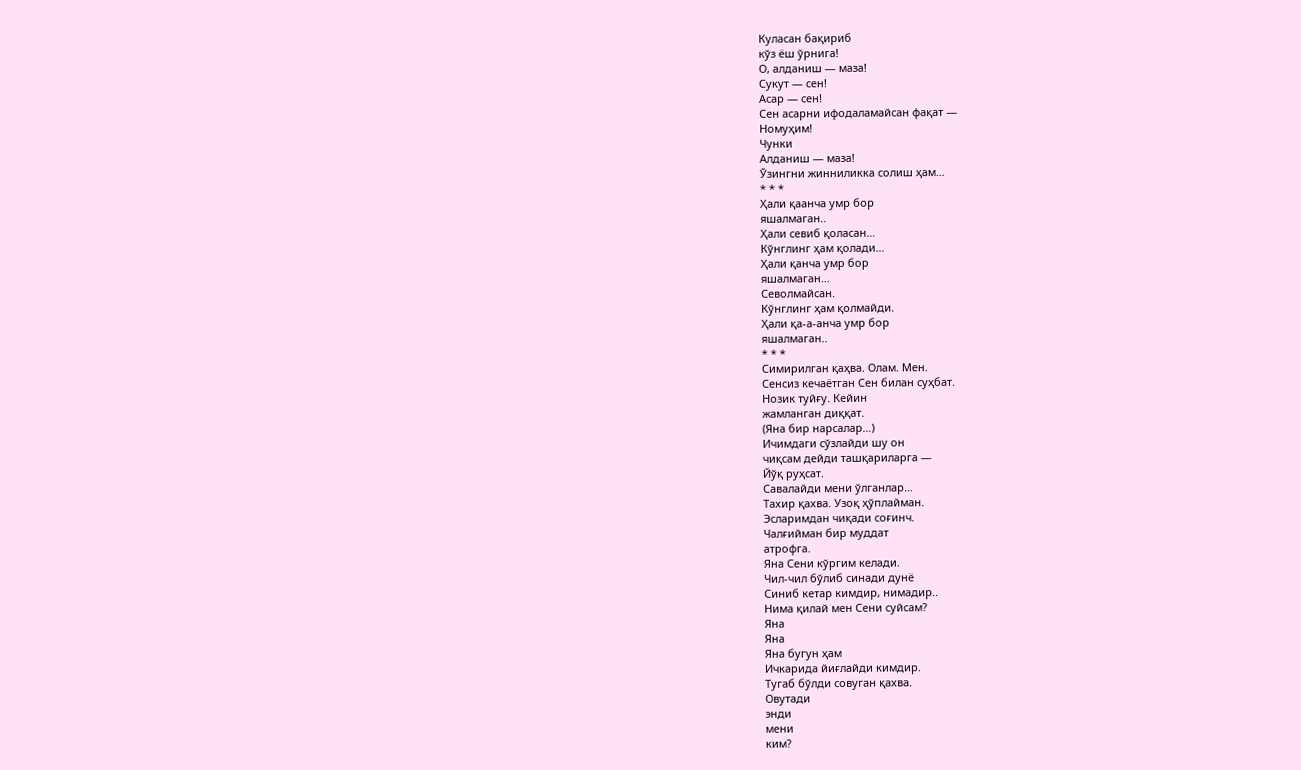Куласан бақириб
кўз ёш ўрнига!
О, алданиш — маза!
Сукут — сен!
Асар — сен!
Сен асарни ифодаламайсан фақат —
Номуҳим!
Чунки
Алданиш — маза!
Ўзингни жинниликка солиш ҳам…
* * *
Ҳали қаанча умр бор
яшалмаган..
Ҳали севиб қоласан…
Кўнглинг ҳам қолади…
Ҳали қанча умр бор
яшалмаган…
Севолмайсан.
Кўнглинг ҳам қолмайди.
Ҳали қа-а-анча умр бор
яшалмаган..
* * *
Симирилган қаҳва. Олам. Мен.
Сенсиз кечаётган Сен билан суҳбат.
Нозик туйғу. Кейин
жамланган диққат.
(Яна бир нарсалар…)
Ичимдаги сўзлайди шу он
чиқсам дейди ташқариларга —
Йўқ руҳсат.
Савалайди мени ўлганлар…
Тахир қахва. Узоқ ҳўплайман.
Эсларимдан чиқади соғинч.
Чалғийман бир муддат
атрофга.
Яна Сени кўргим келади.
Чил-чил бўлиб синади дунё
Синиб кетар кимдир, нимадир..
Нима қилай мен Сени суйсам?
Яна
Яна
Яна бугун ҳам
Ичкарида йиғлайди кимдир.
Тугаб бўлди совуган қахва.
Овутади
энди
мени
ким?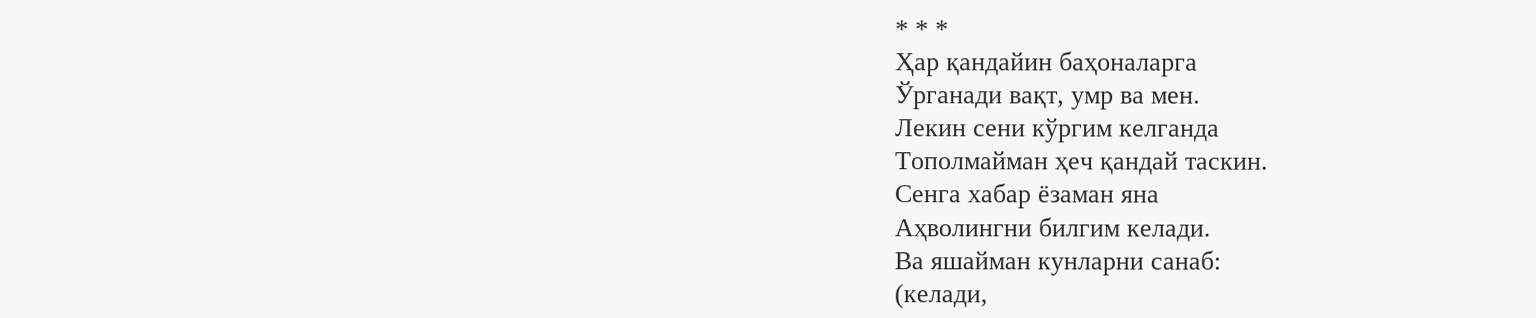* * *
Ҳар қандайин баҳоналарга
Ўрганади вақт, умр ва мен.
Лекин сени кўргим келганда
Тополмайман ҳеч қандай таскин.
Сенга хабар ёзаман яна
Аҳволингни билгим келади.
Ва яшайман кунларни санаб:
(келади,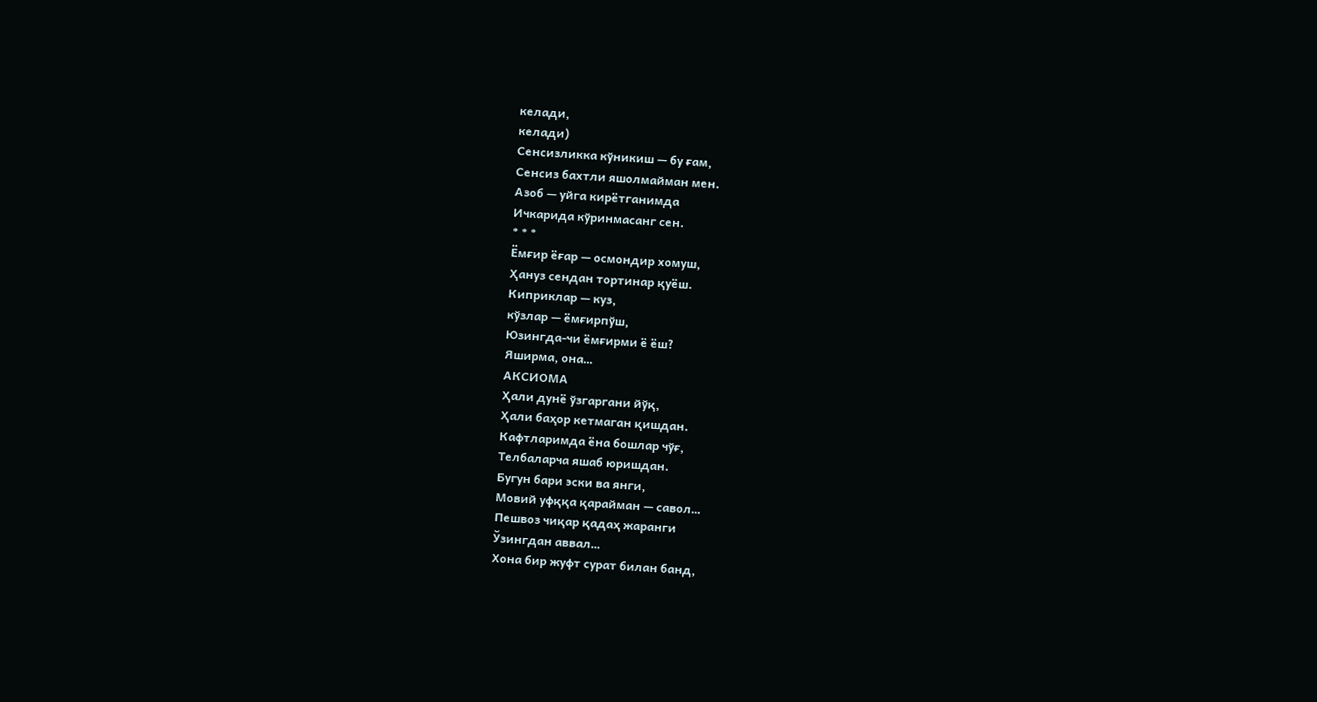келади,
келади)
Сенсизликка кўникиш — бу ғам,
Сенсиз бахтли яшолмайман мен.
Азоб — уйга кирётганимда
Ичкарида кўринмасанг сен.
* * *
Ёмғир ёғар — осмондир хомуш,
Ҳануз сендан тортинар қуёш.
Киприклар — куз,
кўзлар — ёмғирпўш,
Юзингда-чи ёмғирми ё ёш?
Яширма, она…
АКСИОМА
Ҳали дунё ўзгаргани йўқ,
Ҳали баҳор кетмаган қишдан.
Кафтларимда ёна бошлар чўғ,
Телбаларча яшаб юришдан.
Бугун бари эски ва янги,
Мовий уфққа қарайман — савол…
Пешвоз чиқар қадаҳ жаранги
Ўзингдан аввал…
Хона бир жуфт сурат билан банд,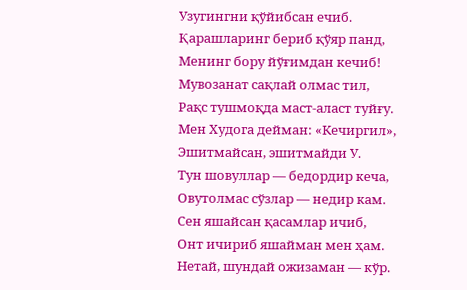Узугингни қўйибсан ечиб.
Қарашларинг бериб қўяр панд,
Менинг бору йўғимдан кечиб!
Мувозанат сақлай олмас тил,
Рақс тушмоқда маст-аласт туйғу.
Мен Худога дейман: «Кечиргил»,
Эшитмайсан, эшитмайди У.
Тун шовуллар — бедордир кеча,
Овутолмас сўзлар — недир кам.
Сен яшайсан қасамлар ичиб,
Онт ичириб яшайман мен ҳам.
Нетай, шундай ожизаман — кўр.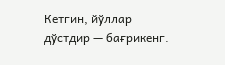Кетгин, йўллар дўстдир — бағрикенг.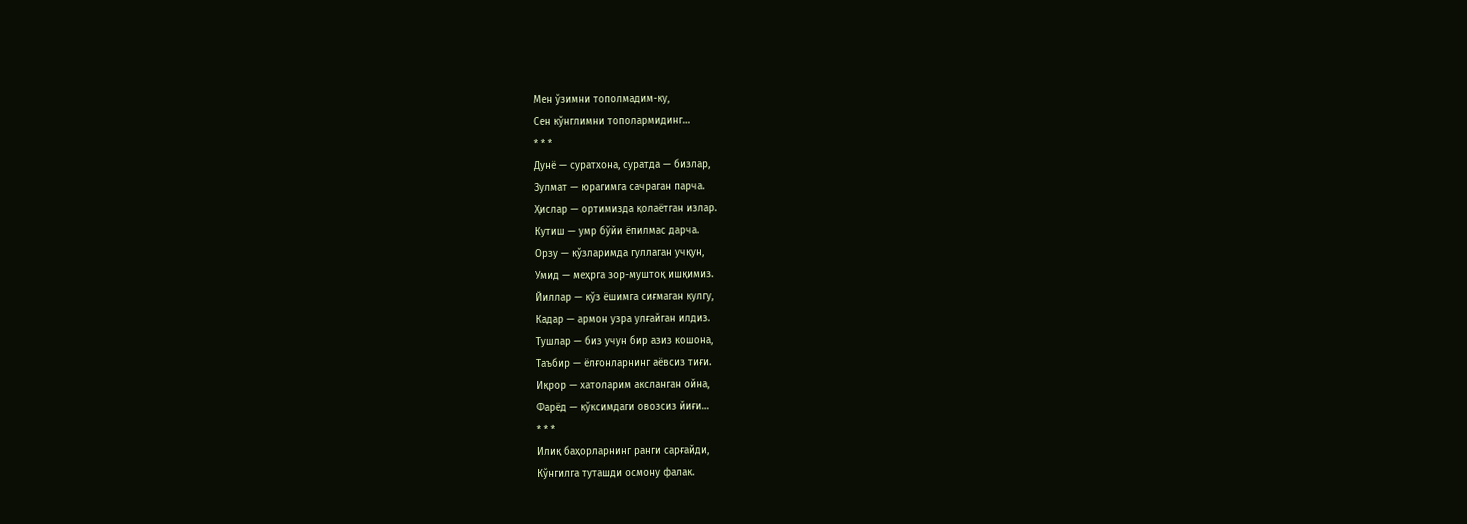Мен ўзимни тополмадим-ку,
Сен кўнглимни тополармидинг…
* * *
Дунё — суратхона, суратда — бизлар,
Зулмат — юрагимга сачраган парча.
Ҳислар — ортимизда қолаётган излар.
Кутиш — умр бўйи ёпилмас дарча.
Орзу — кўзларимда гуллаган учқун,
Умид — меҳрга зор-муштоқ ишқимиз.
Йиллар — кўз ёшимга сиғмаган кулгу,
Кадар — армон узра улғайган илдиз.
Тушлар — биз учун бир азиз кошона,
Таъбир — ёлғонларнинг аёвсиз тиғи.
Иқрор — хатоларим аксланган ойна,
Фарёд — кўксимдаги овозсиз йиғи…
* * *
Илиқ баҳорларнинг ранги сарғайди,
Кўнгилга туташди осмону фалак.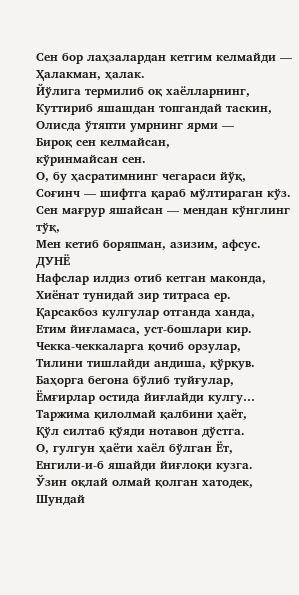Сен бор лаҳзалардан кетгим келмайди —
Ҳалакман, ҳалак.
Йўлига термилиб оқ хаёлларнинг,
Куттириб яшашдан топгандай таскин,
Олисда ўтяпти умрнинг ярми —
Бироқ сен келмайсан,
кўринмайсан сен.
О, бу ҳасратимнинг чегараси йўқ,
Соғинч — шифтга қараб мўлтираган кўз.
Сен мағрур яшайсан — мендан кўнглинг тўқ,
Мен кетиб боряпман, азизим, афсус.
ДУНЁ
Нафслар илдиз отиб кетган маконда,
Хиёнат тунидай зир титраса ер.
Қарсакбоз кулгулар отганда ханда,
Етим йиғламаса, уст-бошлари кир.
Чекка-чеккаларга қочиб орзулар,
Тилини тишлайди андиша, қўрқув.
Баҳорга бегона бўлиб туйғулар,
Ёмғирлар остида йиғлайди кулгу…
Таржима қилолмай қалбини ҳаёт,
Қўл силтаб қўяди нотавон дўстга.
О, гулгун ҳаёти хаёл бўлган Ёт,
Енгили-и-б яшайди йиғлоқи кузга.
Ўзин оқлай олмай қолган хатодек,
Шундай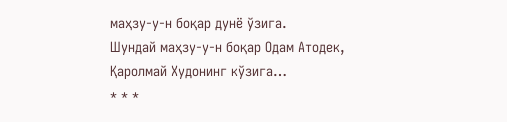маҳзу-у-н боқар дунё ўзига.
Шундай маҳзу-у-н боқар Одам Атодек,
Қаролмай Худонинг кўзига…
* * *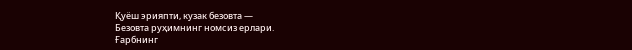Қуёш эрияпти, кузак безовта —
Безовта руҳимнинг номсиз ерлари.
Ғарбнинг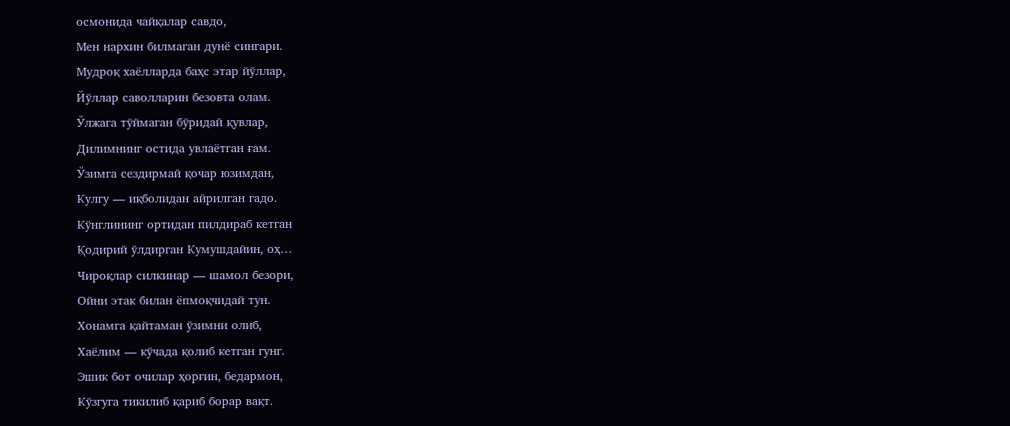осмонида чайқалар савдо,
Мен нархин билмаган дунё сингари.
Мудроқ хаёлларда баҳс этар йўллар,
Йўллар саволларин безовта олам.
Ўлжага тўймаган бўридай қувлар,
Дилимнинг остида увлаётган ғам.
Ўзимга сездирмай қочар юзимдан,
Кулгу — иқболидан айрилган гадо.
Кўнглининг ортидан пилдираб кетган
Қодирий ўлдирган Кумушдайин, оҳ…
Чироқлар силкинар — шамол безори,
Ойни этак билан ёпмоқчидай тун.
Хонамга қайтаман ўзимни олиб,
Хаёлим — кўчада қолиб кетган гунг.
Эшик бот очилар ҳорғин, бедармон,
Кўзгуга тикилиб қариб борар вақт.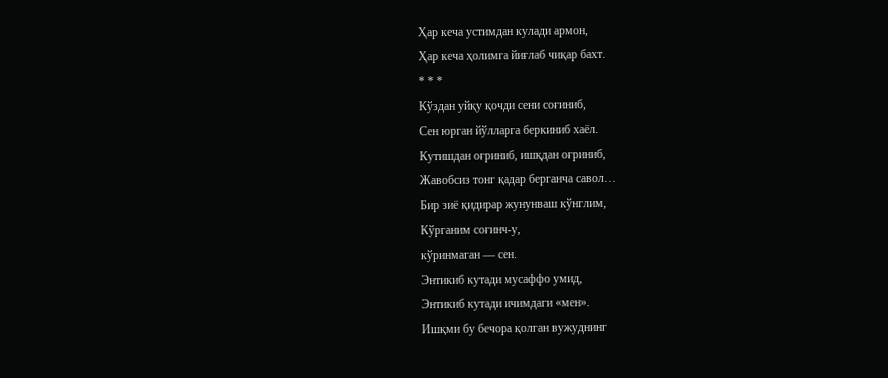Ҳар кеча устимдан кулади армон,
Ҳар кеча ҳолимга йиғлаб чиқар бахт.
* * *
Кўздан уйқу қочди сени соғиниб,
Сен юрган йўлларга беркиниб хаёл.
Кутишдан оғриниб, ишқдан оғриниб,
Жавобсиз тонг қадар берганча савол…
Бир зиё қидирар жунунваш кўнглим,
Кўрганим соғинч-у,
кўринмаган — сен.
Энтикиб кутади мусаффо умид,
Энтикиб кутади ичимдаги «мен».
Ишқми бу бечора қолган вужуднинг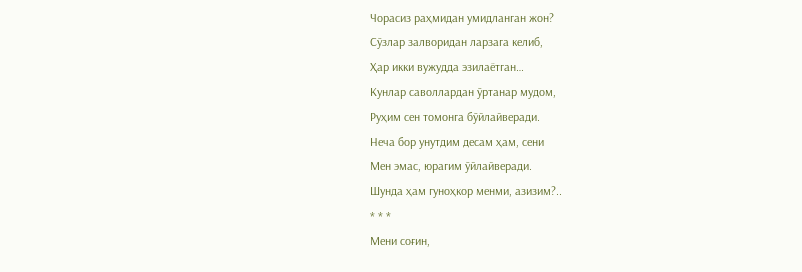Чорасиз раҳмидан умидланган жон?
Сўзлар залворидан ларзага келиб,
Ҳар икки вужудда эзилаётган…
Кунлар саволлардан ўртанар мудом,
Руҳим сен томонга бўйлайверади.
Неча бор унутдим десам ҳам, сени
Мен эмас, юрагим ўйлайверади.
Шунда ҳам гуноҳкор менми, азизим?..
* * *
Мени соғин,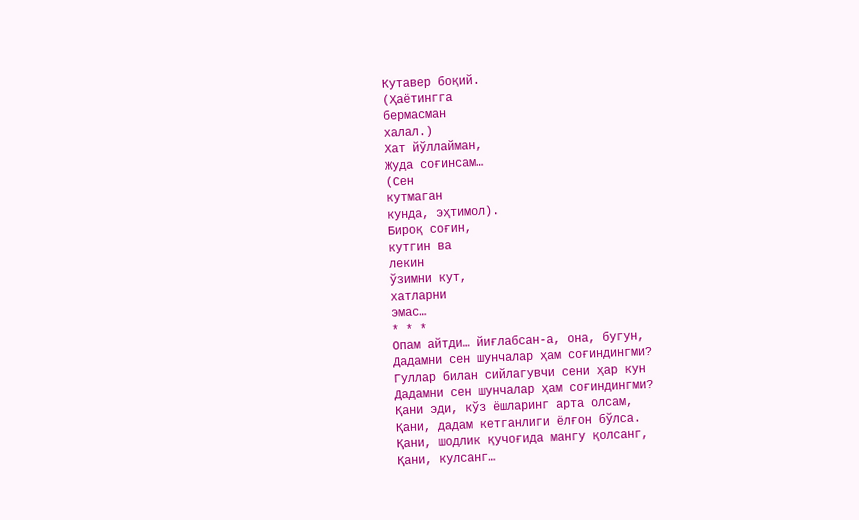Кутавер боқий.
(Ҳаётингга
бермасман
халал.)
Хат йўллайман,
Жуда соғинсам…
(Сен
кутмаган
кунда, эҳтимол).
Бироқ соғин,
кутгин ва
лекин
ўзимни кут,
хатларни
эмас…
* * *
Опам айтди… йиғлабсан-а, она, бугун,
Дадамни сен шунчалар ҳам соғиндингми?
Гуллар билан сийлагувчи сени ҳар кун
Дадамни сен шунчалар ҳам соғиндингми?
Қани эди, кўз ёшларинг арта олсам,
Қани, дадам кетганлиги ёлғон бўлса.
Қани, шодлик қучоғида мангу қолсанг,
Қани, кулсанг…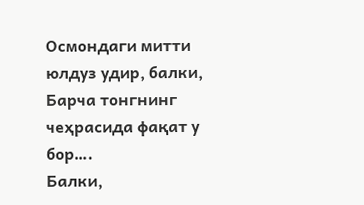Осмондаги митти юлдуз удир, балки,
Барча тонгнинг чеҳрасида фақат у бор….
Балки,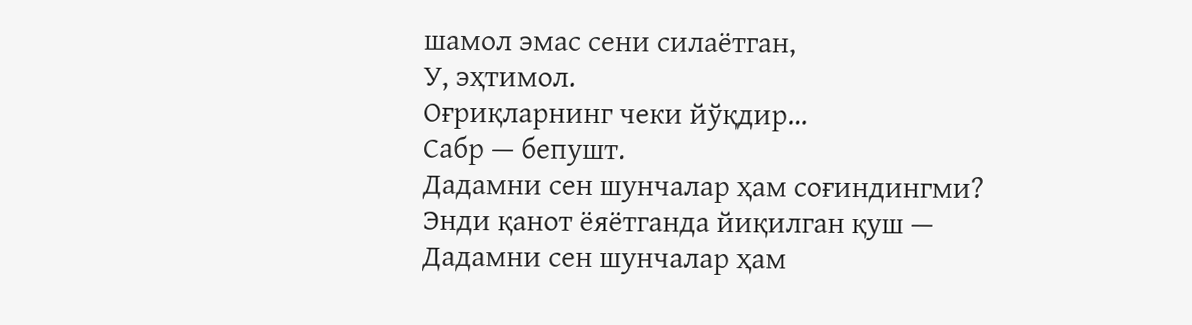шамол эмас сени силаётган,
У, эҳтимол.
Оғриқларнинг чеки йўқдир…
Сабр — бепушт.
Дадамни сен шунчалар ҳам соғиндингми?
Энди қанот ёяётганда йиқилган қуш —
Дадамни сен шунчалар ҳам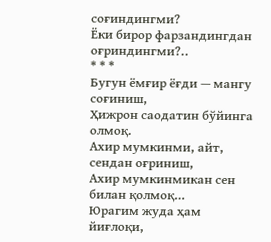соғиндингми?
Ёки бирор фарзандингдан оғриндингми?..
* * *
Бугун ёмғир ёғди — мангу соғиниш,
Ҳижрон саодатин бўйинга олмоқ.
Ахир мумкинми, айт, сендан оғриниш,
Ахир мумкинмикан сен билан қолмоқ…
Юрагим жуда ҳам йиғлоқи,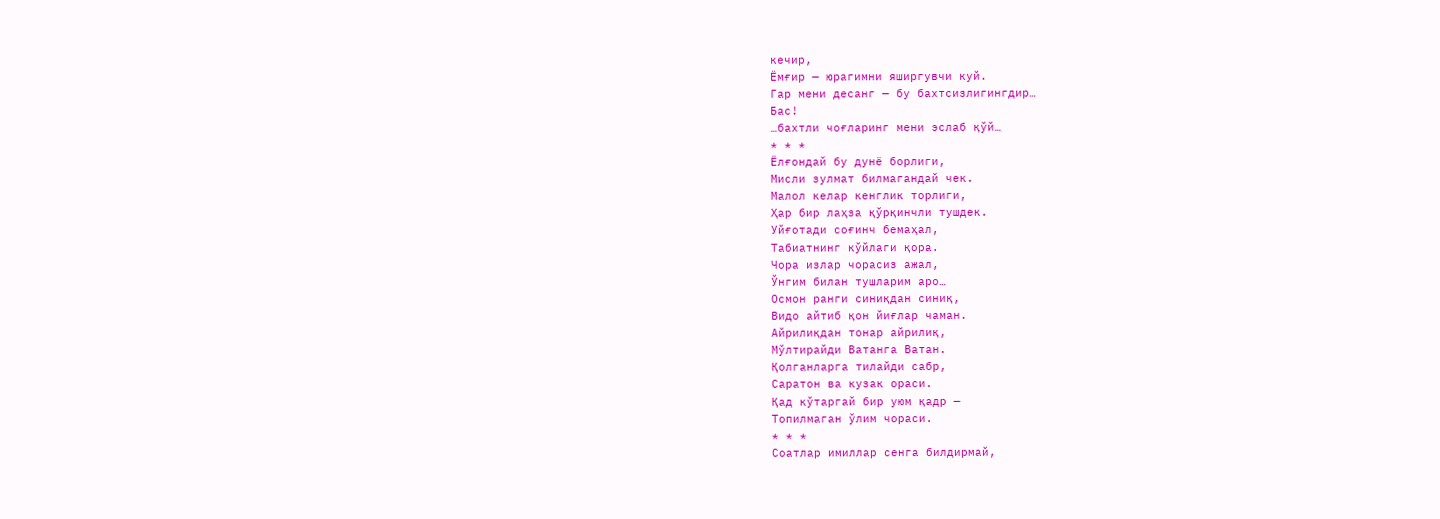кечир,
Ёмғир — юрагимни яширгувчи куй.
Гар мени десанг — бу бахтсизлигингдир…
Бас!
…бахтли чоғларинг мени эслаб қўй…
* * *
Ёлғондай бу дунё борлиги,
Мисли зулмат билмагандай чек.
Малол келар кенглик торлиги,
Ҳар бир лаҳза қўрқинчли тушдек.
Уйғотади соғинч бемаҳал,
Табиатнинг кўйлаги қора.
Чора излар чорасиз ажал,
Ўнгим билан тушларим аро…
Осмон ранги синиқдан синиқ,
Видо айтиб қон йиғлар чаман.
Айрилиқдан тонар айрилиқ,
Мўлтирайди Ватанга Ватан.
Қолганларга тилайди сабр,
Саратон ва кузак ораси.
Қад кўтаргай бир уюм қадр —
Топилмаган ўлим чораси.
* * *
Соатлар имиллар сенга билдирмай,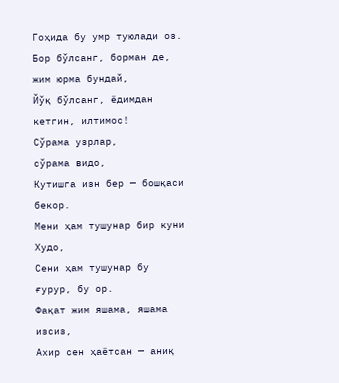Гоҳида бу умр туюлади оз.
Бор бўлсанг, борман де, жим юрма бундай,
Йўқ бўлсанг, ёдимдан кетгин, илтимос!
Сўрама узрлар,
сўрама видо,
Кутишга изн бер — бошқаси бекор.
Мени ҳам тушунар бир куни Худо,
Сени ҳам тушунар бу ғурур, бу ор.
Фақат жим яшама, яшама изсиз,
Ахир сен ҳаётсан — аниқ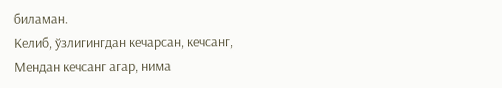биламан.
Келиб, ўзлигингдан кечарсан, кечсанг,
Мендан кечсанг агар, нима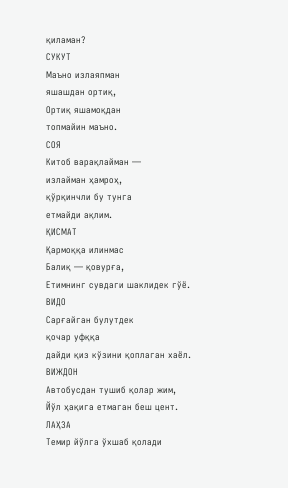қиламан?
СУКУТ
Маъно излаяпман
яшашдан ортиқ,
Ортиқ яшамоқдан
топмайин маъно.
СОЯ
Китоб варақлайман —
излайман ҳамроҳ,
қўрқинчли бу тунга
етмайди ақлим.
ҚИСМАТ
Қармоққа илинмас
Балиқ — қовурға,
Етимнинг сувдаги шаклидек гўё.
ВИДО
Сарғайган булутдек
қочар уфққа
дайди қиз кўзини қоплаган хаёл.
ВИЖДОН
Автобусдан тушиб қолар жим,
Йўл ҳақига етмаган беш цент.
ЛАҲЗА
Темир йўлга ўхшаб қолади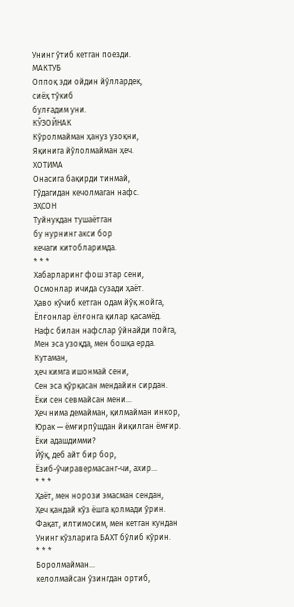Унинг ўтиб кетган поезди.
МАКТУБ
Оппоқ эди ойдин йўллардек,
сиёҳ тўкиб
булғадим уни.
КЎЗОЙНАК
Кўролмайман ҳануз узоқни,
Яқинига йўлолмайман ҳеч.
ХОТИМА
Онасига бақирди тинмай,
Гўдагидан кечолмаган нафс.
ЭҲСОН
Туйнукдан тушаётган
бу нурнинг акси бор
кечаги китобларимда.
* * *
Хабарларинг фош этар сени,
Осмонлар ичида сузади ҳаёт.
Ҳаво кўчиб кетган одам йўқ жойга,
Ёлғонлар ёлғонга қилар қасамёд.
Нафс билан нафслар ўйнайди пойга,
Мен эса узоқда, мен бошқа ерда.
Кутаман,
ҳеч кимга ишонмай сени,
Сен эса қўрқасан мендайин сирдан.
Ёки сен севмайсан мени…
Ҳеч нима демайман, қилмайман инкор,
Юрак — ёмғирпўшдан йиқилган ёмғир.
Ёки адашдимми?
Йўқ, деб айт бир бор,
Ёзиб-ўчиравермасанг-чи, ахир…
* * *
Ҳаёт, мен норози эмасман сендан,
Ҳеч қандай кўз ёшга қолмади ўрин.
Фақат, илтимосим, мен кетган кундан
Унинг кўзларига БАХТ бўлиб кўрин.
* * *
Боролмайман…
келолмайсан ўзингдан ортиб,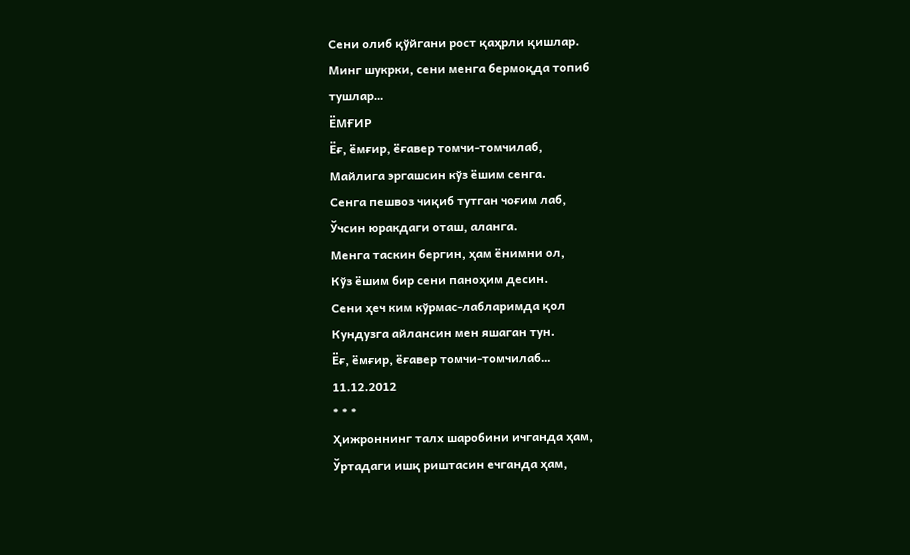Сени олиб қўйгани рост қаҳрли қишлар.
Минг шукрки, сени менга бермоқда топиб
тушлар…
ЁМҒИР
Ёғ, ёмғир, ёғавер томчи-томчилаб,
Майлига эргашсин кўз ёшим сенга.
Сенга пешвоз чиқиб тутган чоғим лаб,
Ўчсин юракдаги оташ, аланга.
Менга таскин бергин, ҳам ёнимни ол,
Кўз ёшим бир сени паноҳим десин.
Сени ҳеч ким кўрмас-лабларимда қол
Кундузга айлансин мен яшаган тун.
Ёғ, ёмғир, ёғавер томчи-томчилаб…
11.12.2012
* * *
Ҳижроннинг талх шаробини ичганда ҳам,
Ўртадаги ишқ риштасин ечганда ҳам,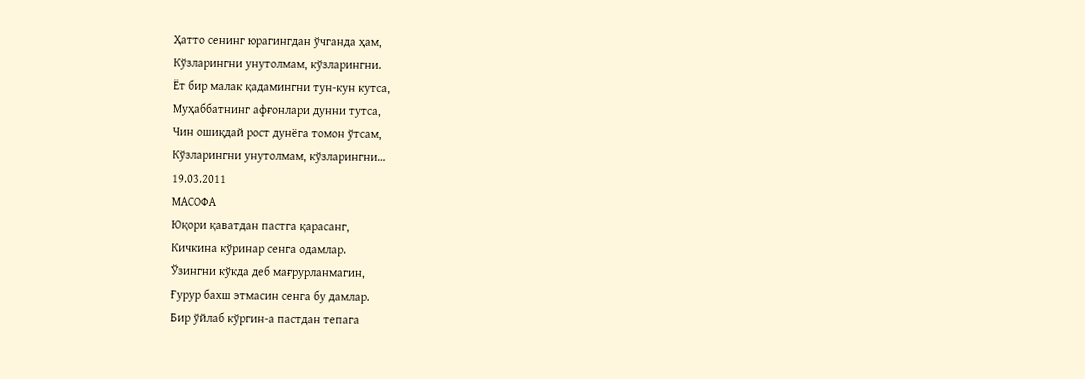Ҳатто сенинг юрагингдан ўчганда ҳам,
Кўзларингни унутолмам, кўзларингни.
Ёт бир малак қадамингни тун-кун кутса,
Муҳаббатнинг афғонлари дунни тутса,
Чин ошиқдай рост дунёга томон ўтсам,
Кўзларингни унутолмам, кўзларингни…
19.03.2011
МАСОФА
Юқори қаватдан пастга қарасанг,
Кичкина кўринар сенга одамлар.
Ўзингни кўкда деб мағрурланмагин,
Ғурур бахш этмасин сенга бу дамлар.
Бир ўйлаб кўргин-а пастдан тепага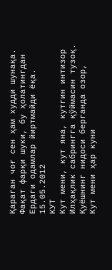Қараган чоғ сен ҳам худди шунақа.
Фақат фарқи шуки, бу ҳолатингдан
Ердаги одамлар йиртмайди ёқа.
15.05.2012
КУТ
Кут мени, кут яна, кутгин интизор
Илҳақлик сабрингга қўймасин тузоқ.
Қуёшнинг нидоси берганда озор,
Кут мени ҳар куни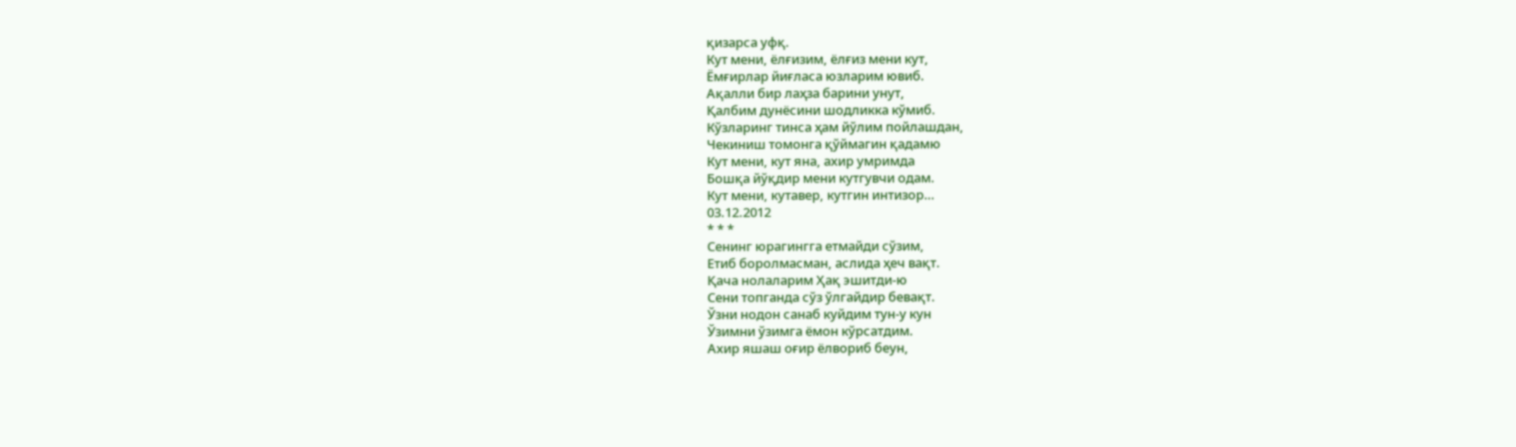қизарса уфқ.
Кут мени, ёлғизим, ёлғиз мени кут,
Ёмғирлар йиғласа юзларим ювиб.
Ақалли бир лаҳза барини унут,
Қалбим дунёсини шодликка кўмиб.
Кўзларинг тинса ҳам йўлим пойлашдан,
Чекиниш томонга қўймагин қадамю
Кут мени, кут яна, ахир умримда
Бошқа йўқдир мени кутгувчи одам.
Кут мени, кутавер, кутгин интизор…
03.12.2012
* * *
Сенинг юрагингга етмайди сўзим,
Етиб боролмасман, аслида ҳеч вақт.
Қача нолаларим Ҳақ эшитди-ю
Сени топганда сўз ўлгайдир бевақт.
Ўзни нодон санаб куйдим тун-у кун
Ўзимни ўзимга ёмон кўрсатдим.
Ахир яшаш оғир ёлвориб беун,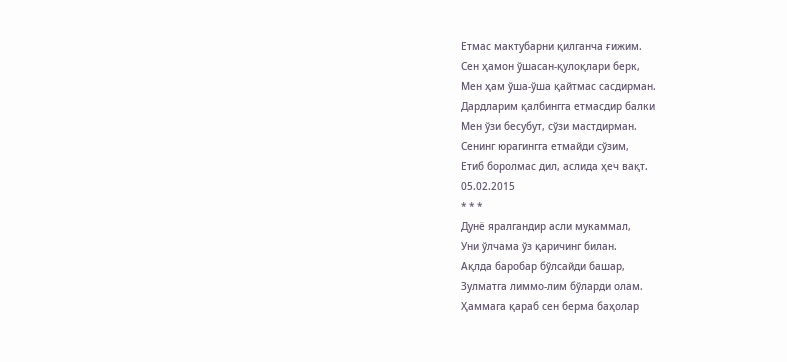Етмас мактубарни қилганча ғижим.
Сен ҳамон ўшасан-қулоқлари берк,
Мен ҳам ўша-ўша қайтмас сасдирман.
Дардларим қалбингга етмасдир балки
Мен ўзи бесубут, сўзи мастдирман.
Сенинг юрагингга етмайди сўзим,
Етиб боролмас дил, аслида ҳеч вақт.
05.02.2015
* * *
Дунё яралгандир асли мукаммал,
Уни ўлчама ўз қаричинг билан.
Ақлда баробар бўлсайди башар,
Зулматга лиммо-лим бўларди олам.
Ҳаммага қараб сен берма баҳолар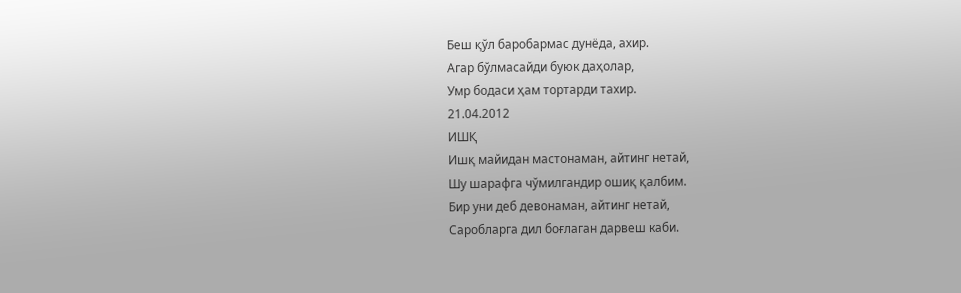Беш қўл баробармас дунёда, ахир.
Агар бўлмасайди буюк даҳолар,
Умр бодаси ҳам тортарди тахир.
21.04.2012
ИШҚ
Ишқ майидан мастонаман, айтинг нетай,
Шу шарафга чўмилгандир ошиқ қалбим.
Бир уни деб девонаман, айтинг нетай,
Саробларга дил боғлаган дарвеш каби.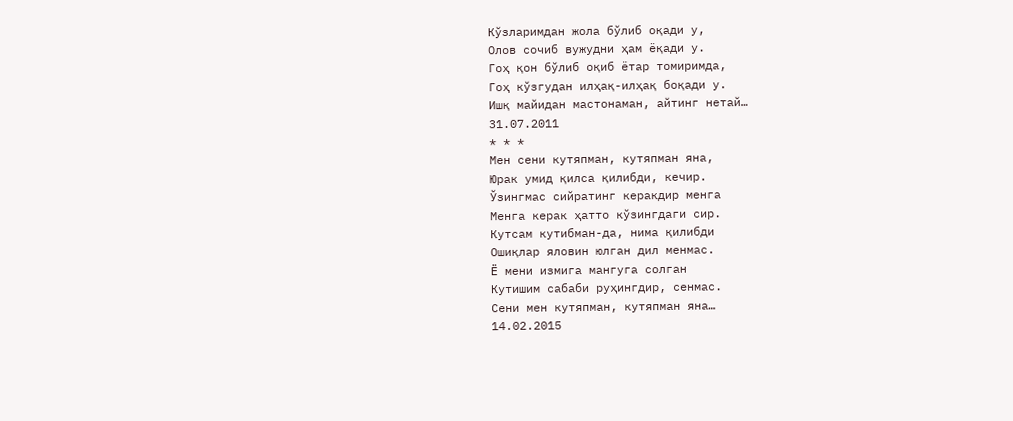Кўзларимдан жола бўлиб оқади у,
Олов сочиб вужудни ҳам ёқади у.
Гоҳ қон бўлиб оқиб ётар томиримда,
Гоҳ кўзгудан илҳақ-илҳақ боқади у.
Ишқ майидан мастонаман, айтинг нетай…
31.07.2011
* * *
Мен сени кутяпман, кутяпман яна,
Юрак умид қилса қилибди, кечир.
Ўзингмас сийратинг керакдир менга
Менга керак ҳатто кўзингдаги сир.
Кутсам кутибман-да, нима қилибди
Ошиқлар яловин юлган дил менмас.
Ё мени измига мангуга солган
Кутишим сабаби руҳингдир, сенмас.
Сени мен кутяпман, кутяпман яна…
14.02.2015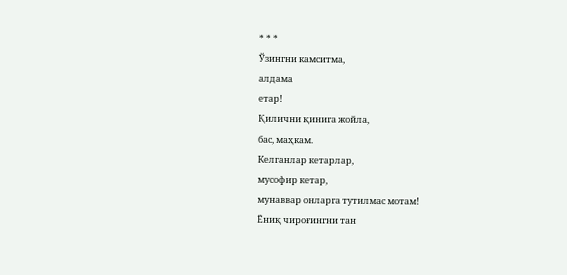* * *
Ўзингни камситма,
алдама
етар!
Қилични қинига жойла,
бас, маҳкам.
Келганлар кетарлар,
мусофир кетар,
мунаввар онларга тутилмас мотам!
Ёниқ чироғингни тан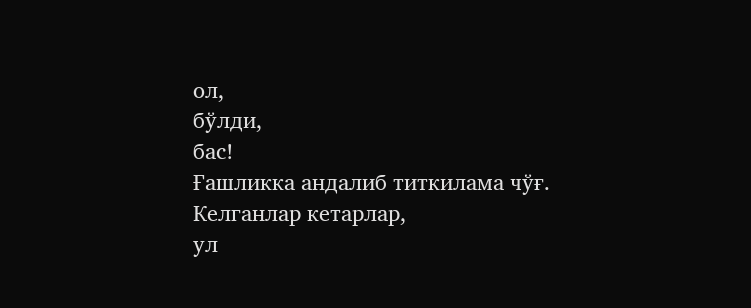ол,
бўлди,
бас!
Ғашликка андалиб титкилама чўғ.
Келганлар кетарлар,
ул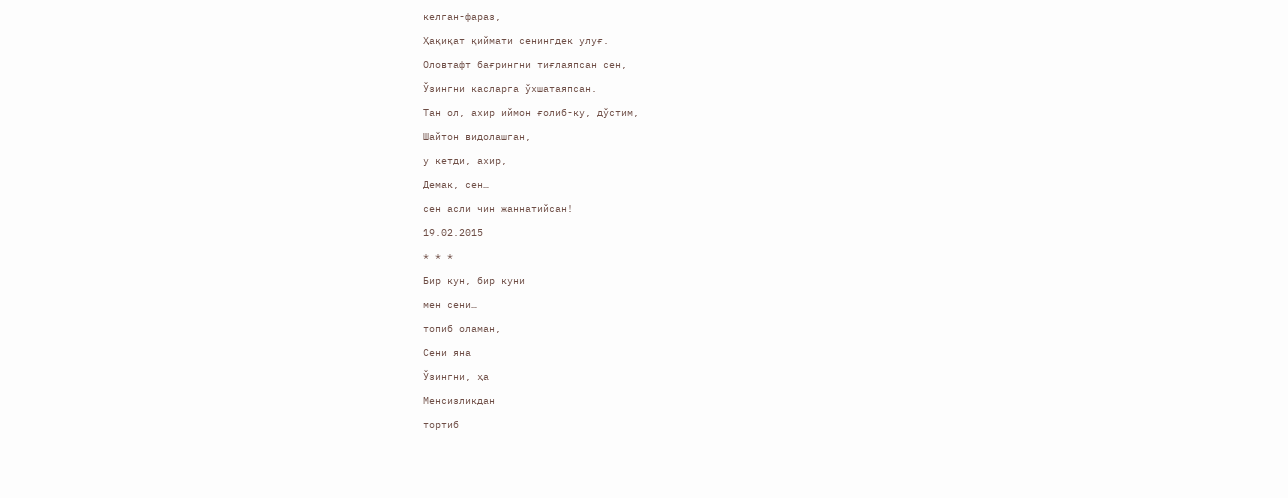келган-фараз,
Ҳақиқат қиймати сенингдек улуғ.
Оловтафт бағрингни тиғлаяпсан сен,
Ўзингни касларга ўхшатаяпсан.
Тан ол, ахир иймон ғолиб-ку, дўстим,
Шайтон видолашган,
у кетди, ахир,
Демак, сен…
сен асли чин жаннатийсан!
19.02.2015
* * *
Бир кун, бир куни
мен сени…
топиб оламан,
Сени яна
Ўзингни, ҳа
Менсизликдан
тортиб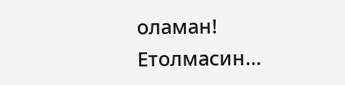оламан!
Етолмасин…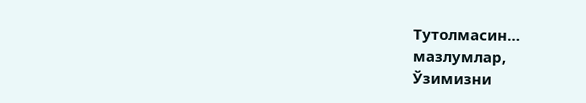Тутолмасин…
мазлумлар,
Ўзимизни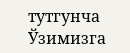тутгунча
Ўзимизга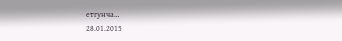етгунча…
28.01.2015